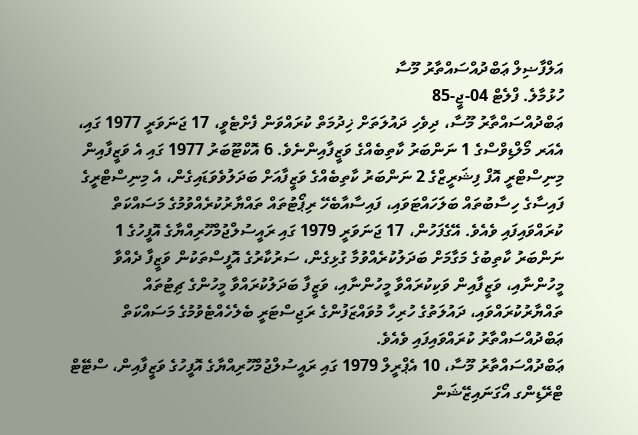އަލްފާޟިލް ޢަބްދުއްސައްތާރު މޫސާ
ހުޅުމާލެ. ފްލެޓް 04-ޖީ-85
ޢަބްދުއްސައްތާރު މޫސާ، ދިވެހި ދައުލަތަށް ޚިދުމަތް ކުރައްވަން ފެށްޓެވީ، 17 ޖަނަވަރީ 1977 ގައި، އެއަރ މޯލްޑިވްސްގެ 1 ނަންބަރު ކާތިބެއްގެ ވަޒީފާއިންނެވެ. 6 އޮކްޓޫބަރު 1977 ގައި އެ ވަޒީފާއިން މިނިސްޓްރީ އޮފް ފިޝަރީޒްގެ 2 ނަންބަރު ކާތިބެއްގެ ވަޒީފާއަށް ބަދަލުވެވަޑައިގެން، އެ މިނިސްޓްރީގެ ފައިސާގެ ހިސާބުތައް ބަލަހައްޓަވައި، ފައިސާއާބެހޭ ރިޕޯޓުތައް ތައްޔާރުކުރެއްވުމުގެ މަސައްކަތް ކުރައްވައިފައި ވެއެވެ. އޭގެފަހުން، 17 ޖަނަވަރީ 1979 ގައި ރައީސުލްޖުމްހޫރިއްޔާގެ އޮފީހުގެ 1 ނަންބަރު ކާތިބުގެ މަގާމަށް ބަދަލުކުރެއްވުމާ ގުޅިގެން، ސަރުކާރުގެ އޮފީސްތަކުން ވަޒީފާ ދެއްވާ މީހުންނާއި، ވަޒީފާއިން ވަކިކުރައްވާ މީހުންނާއި، ވަޒީފާ ބަދަލުކުރައްވާ މީހުންގެ ޗިޓުތައް ތައްޔާރުކުރައްވައި، ދައުލަތުގެ ހުރިހާ މުވައްޒަފުންގެ ރަޖިސްޓަރީ ބެލެހެއްޓެވުމުގެ މަސައްކަތް ޢަބްދުއްސައްތާރު ކުރައްވައިފައި ވެއެވެ.
ޢަބްދުއްސައްތާރު މޫސާ، 10 އެޕްރީލް 1979 ގައި ރައީސުލްޖުމްހޫރިއްޔާގެ އޮފީހުގެ ވަޒީފާއިން، ސްޓޭޓް ޓްރޭޑިންގ އޯގަނައިޒޭޝަން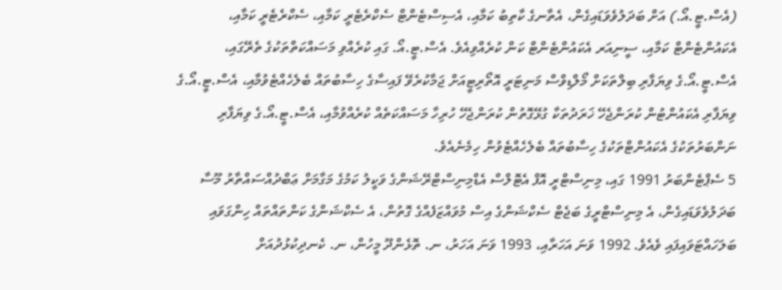(އެސް.ޓީ.އޯ.) އަށް ބަދަލުވެވަޑައިގެން، އެތާނގެ ކާތިބު ކަމާއި، އެސިސްޓެންޓް ސެކްރެޓެރީ ކަމާއި، ސެކްރެޓެރީ ކަމާއި، އެކައުންޓެންޓް ކަމާއި، ސީނިއަރ އެކައުންޓެންޓް ކަން ކުރެއްވިއެވެ. އެސް.ޓީ.އޯ. ގައި ކުރެއްވި މަސައްކަތްތަކުގެ ތެރޭގައި، އެސް.ޓީ.އޯ.ގެ ވިޔަފާރި ބިލްތަކަށް މޯލްޑިވްސް މަނިޓަރީ އޮތޯރިޓީއަށް ޖަމާކުރެވޭ ފައިސާގެ ހިސާބުތައް ބެލެހެއްޓެވުމާއި، އެސް.ޓީ.އޯ.ގެ ވިޔަފާރި އެކައުންޓުން ކުރަންޖެހޭ ޚަރަދުތަކާ ގުޅޭގޮތުން ކުރަންޖެހޭ ހުރިހާ މަސައްކަތެއް ކުރެއްވުމާއި، އެސް.ޓީ.އޯ.ގެ ވިޔަފާރި ނަންބަރުތަކުގެ އެކައުންޓްތަކުގެ ހިސާބުތައް ބެލެހެއްޓެވުން ހިމެނެއެވެ.
5 ސެޕްޓެންބަރު 1991 ގައި، މިނިސްޓްރީ އޮފް އެޓޮލްސް އެޑްމިނިސްޓްރޭޝަންގެ ވަކީލު ކަމުގެ މަގާމަށް ޢަބްދުއްސައްތާރު މޫސާ ބަދަލުވެވަޑައިގެން، އެ މިނިސްޓްރީގެ ބަޖެޓް ސެކްޝަންގެ އިސް މުވައްޒަފެއްގެ ގޮތުން، އެ ސެކްޝަންގެ ކަންތައްތައް ހިންގަވައި ބަލަހައްޓަވައިފައި ވެއެވެ. 1992 ވަނަ އަހަރާއި، 1993 ވަނަ އަހަރު، ނ. ތޮޅެންދޫ މީހުން، ނ. ކެނދިކުޅުދުއަށް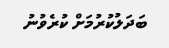ބަދަލުކުރުމަށް ކުރެވުނު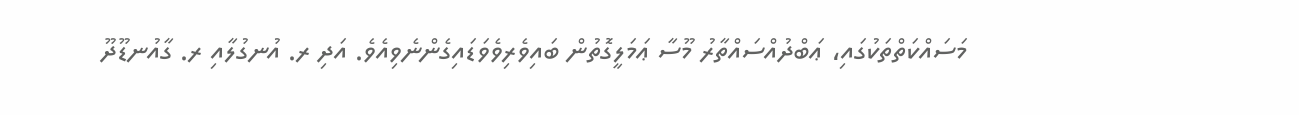މަސައްކަތްތަކުގައި، ޢަބްދުއްސައްތާރު މޫސާ ޢަމަލީގޮތުން ބައިވެރިވެވަޑައިގެންނެވިއެވެ. އަދި ރ. އުނގުލާއި ރ. ގާއުނޑޫދޫ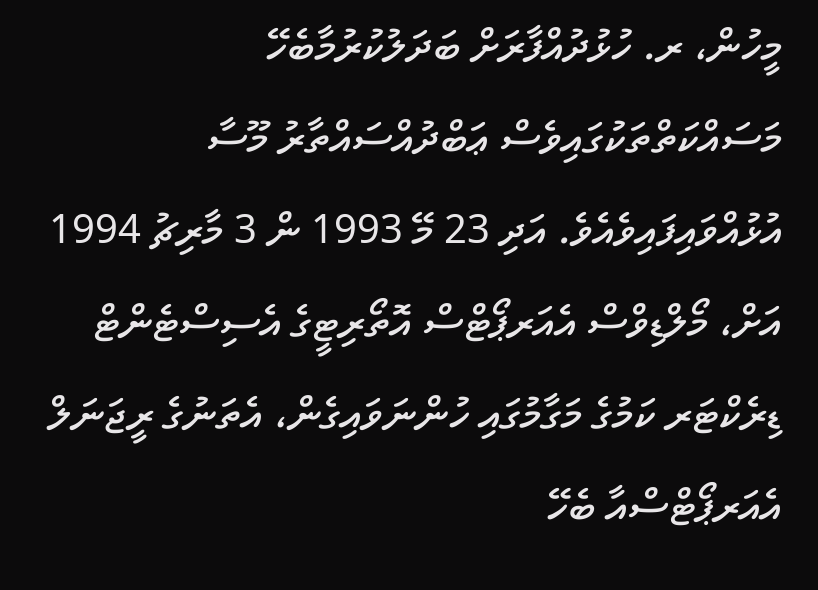މީހުން، ރ. ހުޅުދުއްފާރަށް ބަދަލުކުރުމާބެހޭ މަސައްކަތްތަކުގައިވެސް ޢަބްދުއްސައްތާރު މޫސާ އުޅުއްވައިފައިވެއެވެ. އަދި 23 މޭ 1993 ން 3 މާރިޗު 1994 އަށް، މޯލްޑިވްސް އެއަރޕޯޓްސް އޮތޯރިޓީގެ އެސިސްޓެންޓް ޑިރެކްޓަރ ކަމުގެ މަގާމުގައި ހުންނަވައިގެން، އެތަނުގެ ރީޖަނަލް އެއަރޕޯޓްސްއާ ބެހޭ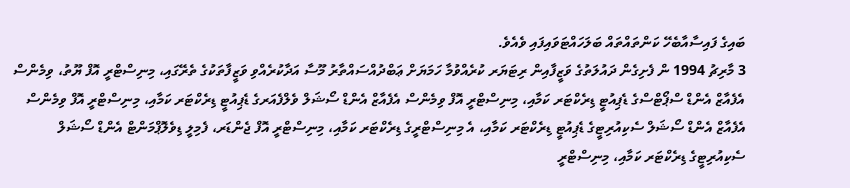ބައިގެ ފައިސާއާބެހޭ ކަންތައްތައް ބަލަހައްޓަވައިފައި ވެއެވެ.
3 މާރިޗު 1994 ން ފެށިގެން ދައުލަތުގެ ވަޒީފާއިން ރިޓަޔަރ ކުރެއްވުމާ ހަމަޔަށް ޢަބްދުއްސައްތާރު މޫސާ އަދާކުރެއްވި ވަޒީފާތަކުގެ ތެރޭގައި، މިނިސްޓްރީ އޮފް ޔޫތު، ވިމެންސް އެފެއާޒް އެންޑް ސްޕޯޓްސްގެ ޑެޕިއުޓީ ޑިރެކްޓަރ ކަމާއި، މިނިސްޓްރީ އޮފް ވިމެންސް އެފެއާޒް އެންޑް ސޯޝަލް ވެލްފެއަރގެ ޑެޕިއުޓީ ޑިރެކްޓަރ ކަމާއި، މިނިސްޓްރީ އޮފް ވިމެންސް އެފެއާޒް އެންޑް ސޯޝަލް ސެކިއުރިޓީގެ ޑެޕިއުޓީ ޑިރެކްޓަރ ކަމާއި، އެ މިނިސްޓްރީގެ ޑިރެކްޓަރ ކަމާއި، މިނިސްޓްރީ އޮފް ޖެންޑަރ، ފެމިލީ ޑިވެލޮޕްމަންޓް އެންޑް ސޯޝަލް ސެކިއުރިޓީގެ ޑިރެކްޓަރ ކަމާއި، މިނިސްޓްރީ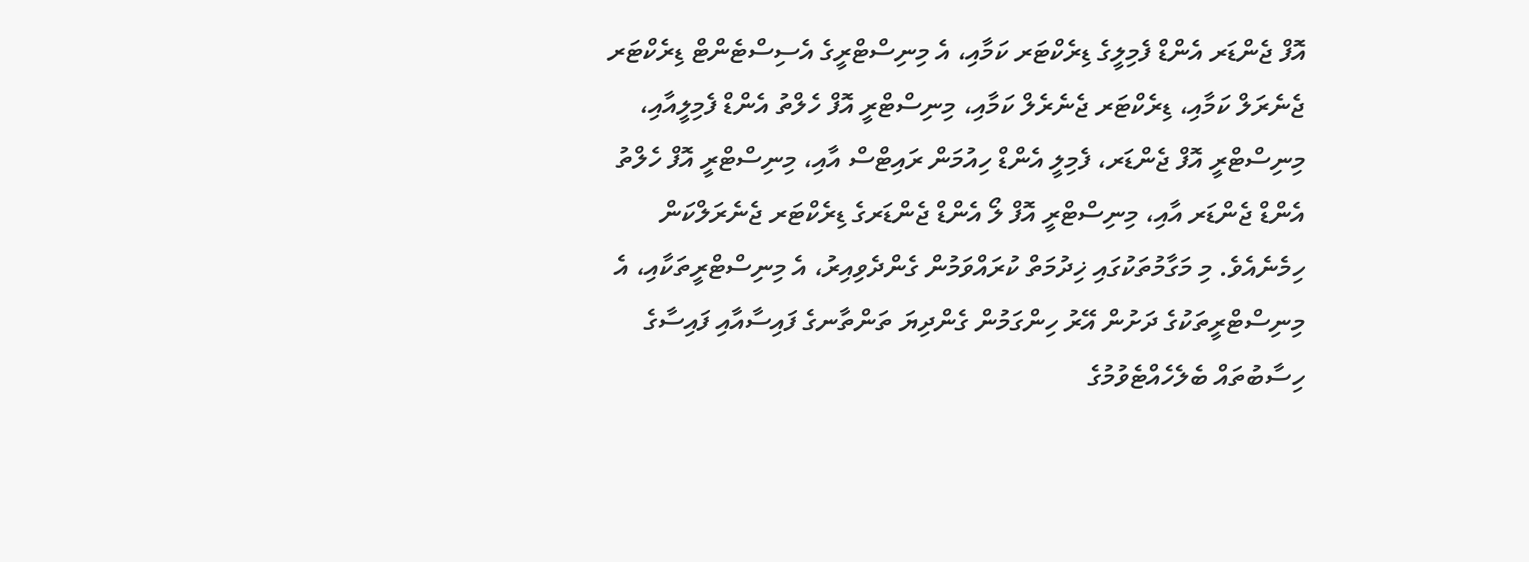އޮފް ޖެންޑަރ އެންޑް ފެމިލީގެ ޑިރެކްޓަރ ކަމާއި، އެ މިނިސްޓްރީގެ އެސިސްޓެންޓް ޑިރެކްޓަރ ޖެނެރަލް ކަމާއި، ޑިރެކްޓަރ ޖެނެރެލް ކަމާއި، މިނިސްޓްރީ އޮފް ހެލްތު އެންޑް ފެމިލީއާއި، މިނިސްޓްރީ އޮފް ޖެންޑަރ، ފެމިލީ އެންޑް ހިއުމަން ރައިޓްސް އާއި، މިނިސްޓްރީ އޮފް ހެލްތު އެންޑް ޖެންޑަރ އާއި، މިނިސްޓްރީ އޮފް ލޯ އެންޑް ޖެންޑަރގެ ޑިރެކްޓަރ ޖެނެރަލްކަން ހިމެނެއެވެ. މި މަގާމުތަކުގައި ޚިދުމަތް ކުރައްވަމުން ގެންދެވިއިރު، އެ މިނިސްޓްރީތަކާއި، އެ މިނިސްޓްރީތަކުގެ ދަށުން އޭރު ހިންގަމުން ގެންދިޔަ ތަންތާނގެ ފައިސާއާއި ފައިސާގެ ހިސާބުތައް ބެލެހެއްޓެވުމުގެ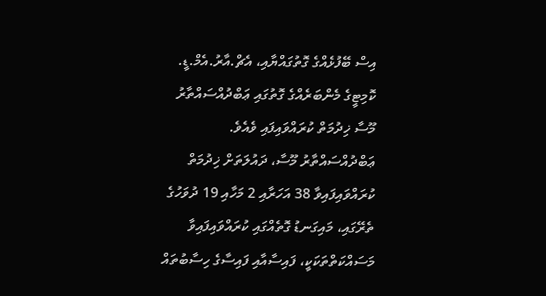އިސް ބޭފުޅެއްގެ ގޮތުގައްޔާއި، އެޗް.އާރު.އެމް.ޑީ. ކޮމިޓީގެ މެންބަރެއްގެ ގޮތުގައި ޢަބްދުއްސައްތާރު މޫސާ ޚިދުމަތް ކުރައްވައިފައި ވެއެވެ.
ޢަބްދުއްސައްތާރު މޫސާ، ދައުލަތަށް ޚިދުމަތް ކުރައްވައިފައިވާ 38 އަހަރާއި 2 މަހާއި 19 ދުވަހުގެ ތެރޭގައި، މައިގަނޑު ގޮތެއްގައި ކުރައްވައިފައިވާ މަސައްކަތްތަކަކީ، ފައިސާއާއި ފައިސާގެ ހިސާބުތައް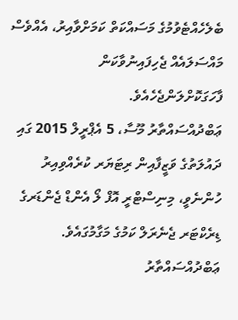ބެލެހެއްޓެވުމުގެ މަސައްކަތް ކަމަށްވާއިރު، އެއްވެސް މައްސަލައެއް ޖެހިފައިނުވާކަން ފާހަގަކޮށްލަންޖެހެއެވެ.
ޢަބްދުއްސައްތާރު މޫސާ، 5 އެޕްރީލް 2015 ގައި ދައުލަތުގެ ވަޒީފާއިން ރިޓަޔަރ ކުރެއްވިއިރު ހުންނެވީ، މިނިސްޓްރީ އޮފް ލޯ އެންޑް ޖެންޑަރގެ ޑިރެކްޓަރ ޖެނެރަލް ކަމުގެ މަގާމުގައެވެ.
ޢަބްދުއްސައްތާރު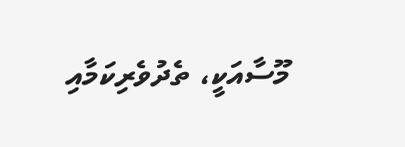މޫސާއަކީ، ތެދުވެރިކަމާއި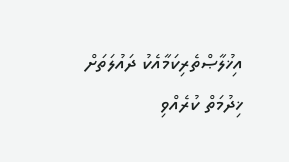އިޚުލާޞްތެރިކަމާއެކު ދައުލަތަށް ޚިދުމަތް ކުރެއްވި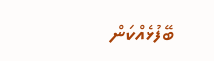ބޭފުޅެއްކަން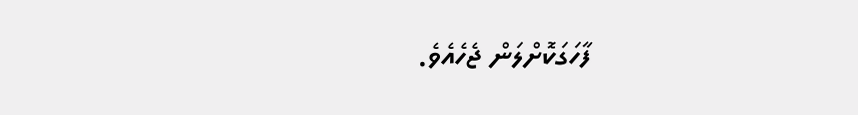ފާހަގަކޮށްލަން ޖެހެއެވެ.